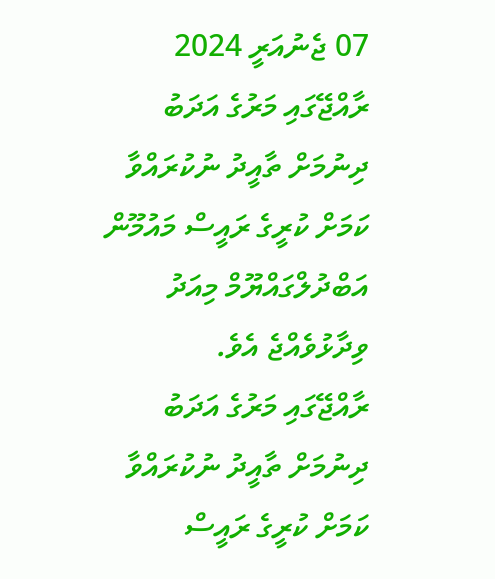07 ޖެނުއަރީ 2024
ރާއްޖޭގައި މަރުގެ އަދަބު ދިނުމަށް ތާއީދު ނުކުރައްވާ ކަމަށް ކުރީގެ ރައީސް މައުމޫން އަބްދުލްގައްޔޫމް މިއަދު ވިދާޅުވެއްޖެ އެވެ.
ރާއްޖޭގައި މަރުގެ އަދަބު ދިނުމަށް ތާއީދު ނުކުރައްވާ ކަމަށް ކުރީގެ ރައީސް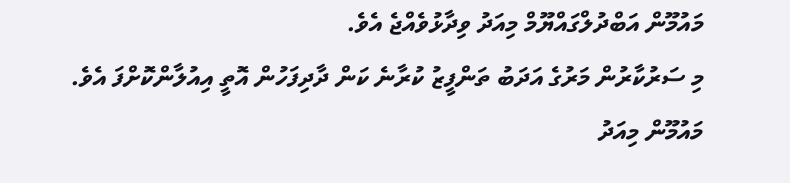މައުމޫން އަބްދުލްގައްޔޫމް މިއަދު ވިދާޅުވެއްޖެ އެވެ.
މި ސަރުކާރުން މަރުގެ އަދަބު ތަންފީޒު ކުރާނެ ކަން ދާދިފަހުން އޮތީ އިއުލާންކޮށްފަ އެވެ.
މައުމޫން މިއަދު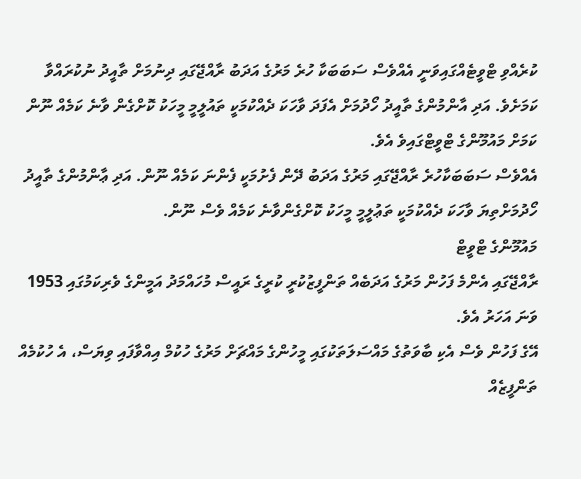ކުރެއްވި ޓްވީޓެއްގައިވަނީ އެއްވެސް ސަބަބަކާ ހުރެ މަރުގެ އަދަބު ރާއްޖޭގައި ދިނުމަށް ތާއީދު ނުކުރައްވާ ކަމަށެވެ. އަދި އާންމުންގެ ތާއީދު ހޯދުމަށް އެފަދަ ވާހަކަ ދެއްކުމަކީ ތައުލީމީ މީހަކު ކޮށްގެން ވާނެ ކަމެއް ނޫން ކަމަށް މައުމޫންގެ ޓްވީޓްގައިވެ އެވެ.
އެއްވެސް ސަބަބަކާހުރެ ރާއްޖޭގައި މަރުގެ އަދަބު ދޭން ފެށުމަކީ ފެންނަ ކަމެއް ނޫން. އަދި ޢާންމުންގެ ތާއީދު ހޯދުމަށްތިޔަ ވާހަކަ ދެއްކުމަކީ ތަޢުލީމީ މީހަކު ކޮށްގެންވާނެ ކަމެއް ވެސް ނޫން.
މައުމޫންގެ ޓްވީޓް
ރާއްޖޭގައި އެންމެ ފަހުން މަރުގެ އަދަބެއް ތަންފީޒުކުރީ ކުރީގެ ރައީސް މުހައްމަދު އަމީންގެ ވެރިކަމުގައި 1953 ވަނަ އަހަރު އެވެ.
އޭގެ ފަހުން ވެސް އެކި ބާވަތުގެ މައްސަލަތަކުގައި މީހުންގެ މައްޗަށް މަރުގެ ހުކުމް އިއްވާފައި ވިޔަސް، އެ ހުކުމެއް ތަންފީޒެއް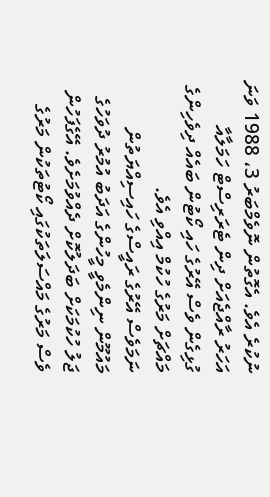ނުކުރެ އެވެ. އެގޮތުން ނޮވެމްބަރު 3، 1988 ވަނަ އަހަރު ރާއްޖެއަށް ދިން ޓެރަރިސްޓް ހަމަލާއާ ގުޅިގެން ވެސް އޭރުގެ ހައި ކޯޓުން ބައެއް ދިވެހިންގެ މައްޗަށް މަރުގެ ހުކުމް އިއްވި އެވެ.
ނަމަވެސް އޭރުގެ ރައީސްގެ ހައިސިއްޔަތުން މައުމޫން ނިންމެވީ މީހުންގެ އަދަބު އުމުރު ދުވަހުގެ ޖަލު ހުކުމަކަށް ބަދަލުކޮށް ދެއްވުމަށެވެ. އޭގެފަހުން ވެސް މަރުގެ މައްސަލަތަކުގައި ކޯޓުތަކުން މަރުގެ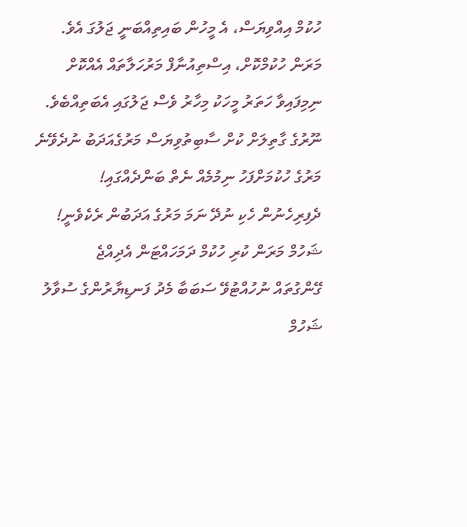ހުކުމް އިއްވިޔަސް، އެ މީހުން ބައިތިއްބަނީ ޖަލުގަ އެވެ.
މަރަން ހުކުމްކޮށް، އިސްތިއުނާފް މަރުހަލާތައް އެއްކޮށް ނިމިފައިވާ ހަތަރު މީހަކު މިހާރު ވެސް ޖަލުގައި އެބަތިއްބެވެ.
ނޫރުގެ ގާތިލަށް ކުށް ސާބިތުވިޔަސް މަރުގެއަދަބު ނުދެވޭނެ
މަރުގެ ހުކުމަށްފަހު ނިމުމެއް ނެތް ބަންދެއްގައި!
ދެފިރިހެނުން ހެކި ނުދޭ ނަމަ މަރުގެ އަދަބުން ރެކެވެނީ!
ޝަހުމް މަރަން ކުރި ހުކުމް ދަމަހައްޓަން އެދިއްޖެ
ގޭންގުތައް ނުހުއްޓުވޭ ސަބަބާ މެދު ފަނޑިޔާރުންގެ ސުވާލު
ޝަހުމް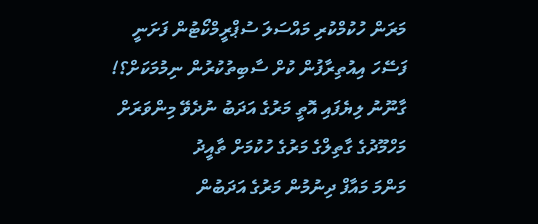މަރަން ހުކުމްކުރި މައްސަލަ ސުޕްރީމްކޯޓުން ފަށަނީ
ފަސޭހަ އިއުތިރާފުން ކުށް ސާބިތުކުރުން ނިމުމަކަށް؟!
ގާނޫނު ލިޔެފައި އޮތީ މަރުގެ އަދަބު ނުދެވޭ މިންވަރަށް
މަހްމޫދުގެ ގާތިލްގެ މަރުގެ ހުކުމަށް ތާއީދު
މަންމަ މައާފް ދިނުމުން މަރުގެ އަދަބުން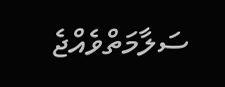ސަލާމަތްވެއްޖެ